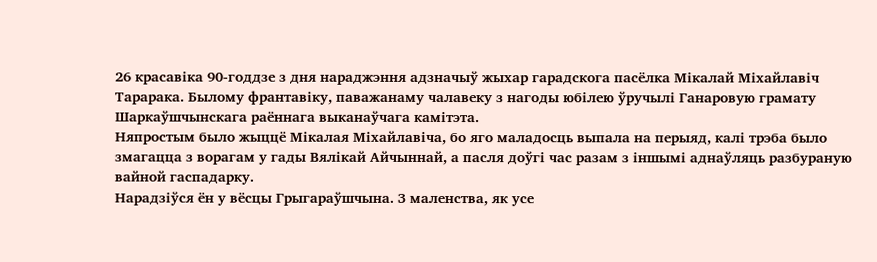26 красавіка 90-годдзе з дня нараджэння адзначыў жыхар гарадскога пасёлка Мікалай Міхайлавіч Тарарака. Былому франтавіку, паважанаму чалавеку з нагоды юбілею ўручылі Ганаровую грамату Шаркаўшчынскага раённага выканаўчага камітэта.
Няпростым было жыццё Мікалая Міхайлавіча, бо яго маладосць выпала на перыяд, калі трэба было змагацца з ворагам у гады Вялікай Айчыннай, а пасля доўгі час разам з іншымі аднаўляць разбураную вайной гаспадарку.
Нарадзіўся ён у вёсцы Грыгараўшчына. З маленства, як усе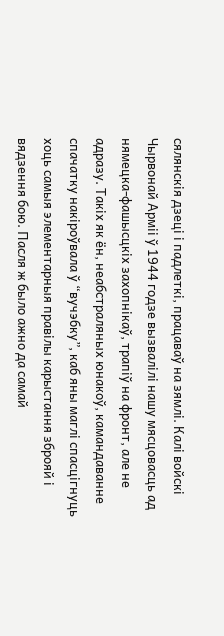сялянскія дзеці і падлеткі, працаваў на зямлі. Калі войскі Чырвонай Арміі ў 1944 годзе вызвалілі нашу мясцовасць ад нямецка-фашысцкіх захопнікаў, трапіў на фронт, але не адразу. Такіх як ён, неабстраляных юнакоў, камандаванне спачатку накіроўвала ў “вучэбку”, каб яны маглі спасцігнуць хоць самыя элементарныя правілы карыстання зброяй і вядзення бою. Пасля ж было ажно да самай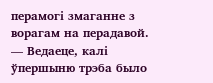перамогі змаганне з ворагам на перадавой.
— Ведаеце, калі ўпершыню трэба было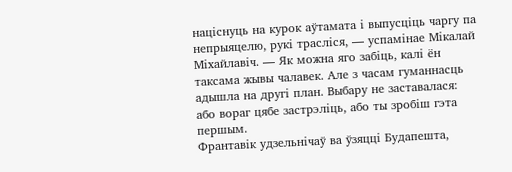націснуць на курок аўтамата і выпусціць чаргу па непрыяцелю, рукі трасліся, — успамінае Мікалай Міхайлавіч. — Як можна яго забіць, калі ён таксама жывы чалавек. Але з часам гуманнасць адышла на другі план. Выбару не заставалася: або вораг цябе застрэліць, або ты зробіш гэта першым.
Франтавік удзельнічаў ва ўзяцці Будапешта,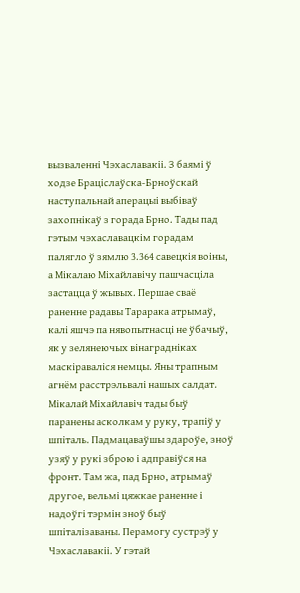вызваленні Чэхаславакіі. З баямі ў ходзе Браціслаўска-Брноўскай наступальнай аперацыі выбіваў захопнікаў з горада Брно. Тады пад гэтым чэхаславацкім горадам палягло ў зямлю 3.364 савецкія воіны, а Мікалаю Міхайлавічу пашчасціла застацца ў жывых. Першае сваё раненне радавы Тарарака атрымаў, калі яшчэ па нявопытнасці не ўбачыў, як у зелянеючых вінаградніках маскіраваліся немцы. Яны трапным агнём расстрэльвалі нашых салдат. Мікалай Міхайлавіч тады быў паранены асколкам у руку, трапіў у шпіталь. Падмацаваўшы здароўе, зноў узяў у рукі зброю і адправіўся на фронт. Там жа, пад Брно, атрымаў другое, вельмі цяжкае раненне і надоўгі тэрмін зноў быў шпіталізаваны. Перамогу сустрэў у Чэхаславакіі. У гэтай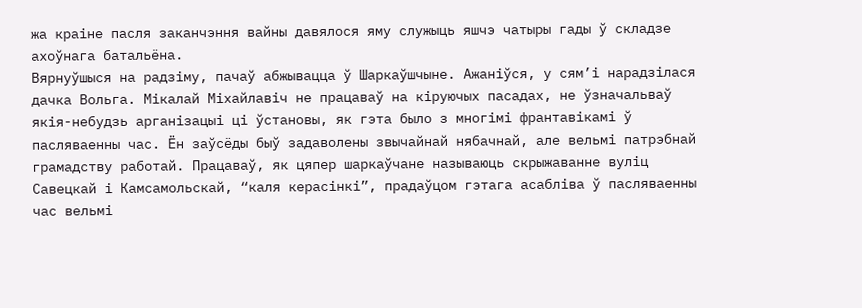жа краіне пасля заканчэння вайны давялося яму служыць яшчэ чатыры гады ў складзе ахоўнага батальёна.
Вярнуўшыся на радзіму, пачаў абжывацца ў Шаркаўшчыне. Ажаніўся, у сям’і нарадзілася дачка Вольга. Мікалай Міхайлавіч не працаваў на кіруючых пасадах, не ўзначальваў якія-небудзь арганізацыі ці ўстановы, як гэта было з многімі франтавікамі ў пасляваенны час. Ён заўсёды быў задаволены звычайнай нябачнай, але вельмі патрэбнай грамадству работай. Працаваў, як цяпер шаркаўчане называюць скрыжаванне вуліц Савецкай і Камсамольскай, “каля керасінкі”, прадаўцом гэтага асабліва ў пасляваенны час вельмі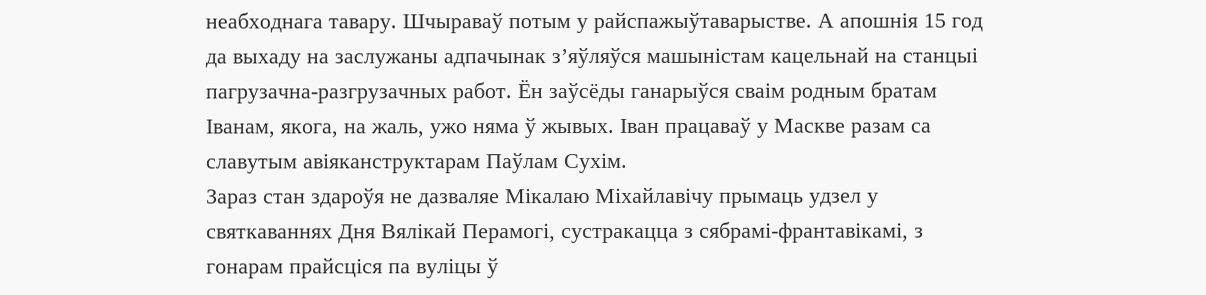неабходнага тавару. Шчыраваў потым у райспажыўтаварыстве. А апошнія 15 год да выхаду на заслужаны адпачынак з’яўляўся машыністам кацельнай на станцыі пагрузачна-разгрузачных работ. Ён заўсёды ганарыўся сваім родным братам Іванам, якога, на жаль, ужо няма ў жывых. Іван працаваў у Маскве разам са славутым авіяканструктарам Паўлам Сухім.
Зараз стан здароўя не дазваляе Мікалаю Міхайлавічу прымаць удзел у святкаваннях Дня Вялікай Перамогі, сустракацца з сябрамі-франтавікамі, з гонарам прайсціся па вуліцы ў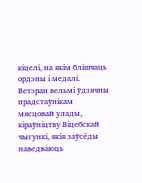кіцелі, на якім блішчаць ордэны і медалі. Ветэран вельмі ўдзячны прадстаўнікам мясцовай улады, кіраўніцтву Віцебскай чыгункі, якія заўсёды наведваюць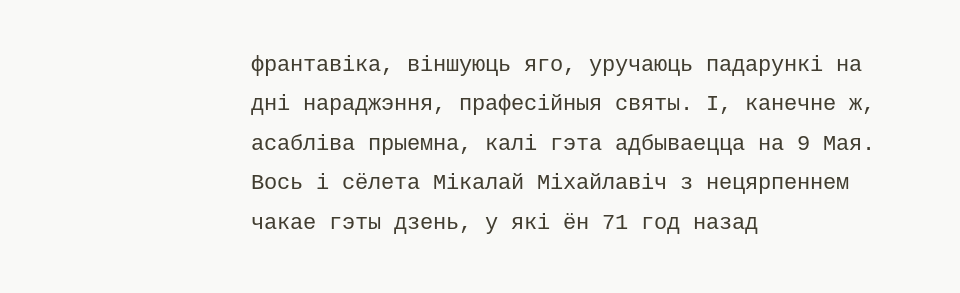франтавіка, віншуюць яго, уручаюць падарункі на дні нараджэння, прафесійныя святы. І, канечне ж, асабліва прыемна, калі гэта адбываецца на 9 Мая. Вось і сёлета Мікалай Міхайлавіч з нецярпеннем чакае гэты дзень, у які ён 71 год назад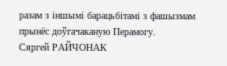разам з іншымі барацьбітамі з фашызмам прынёс доўгачаканую Перамогу.
Сяргей РАЙЧОНАК